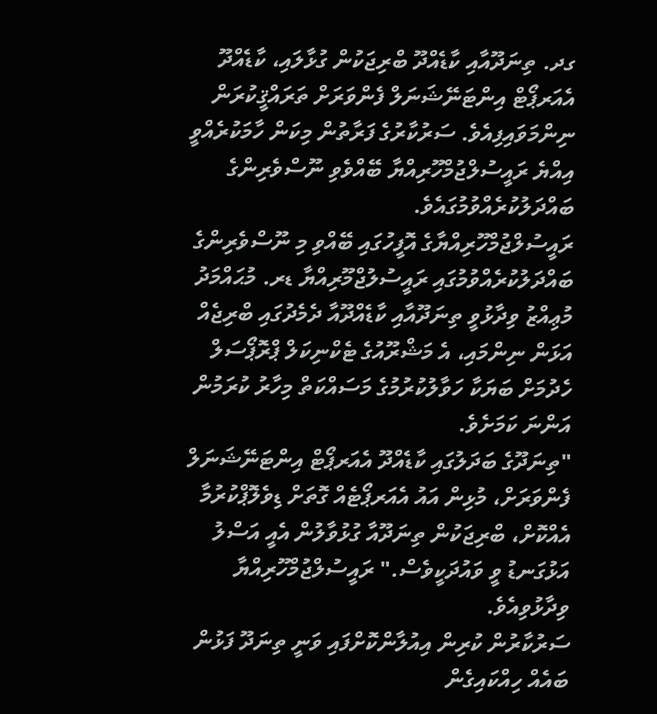ގދ. ތިނަދޫއާއި ކާޑެއްދޫ ބްރިޖަކުން ގުޅާލައި، ކާޑެއްދޫ އެއަރޕޯޓް އިންޓަނޭޝަނަލް ފެންވަރަށް ތަރައްޤީކުރަން ނިންމަވައިފިއެވެ. ސަރުކާރުގެ ފަރާތުން މިކަން ހާމަކުރެއްވީ އިއްޔެ ރައީސުލްޖުމްހޫރިއްޔާ ބޭއްވެވި ނޫސްވެރިންގެ ބައްދަލުކުރެއްވުމުގައެވެ.
ރައީސުލްޖުމްހޫރިއްޔާގެ އޮފީހުގައި ބޭއްވި މި ނޫސްވެރިންގެ ބައްދަލުކުރެއްވުމުގައި ރައީސުލުޖްމޫރިއްޔާ ޑރ. މުޙައްމަދު މުޢިއްޒު ވިދާޅުވީ ތިނަދޫއާއި ކާޑެއްދޫއާ ދެމެދުގައި ބްރިޖެއް އަޅަން ނިންމައި، އެ މަޝްރޫއުގެ ޓެކްނިކަލް ޕްރޮޕޯސަލް ހެދުމަށް ބަޔަކާ ހަވާލުކުރުމުގެ މަސައްކަތް މިހާރު ކުރަމުން އަންނަ ކަމަށެވެ.
"ތިނަދޫގެ ބަދަލުގައި ކާޑެއްދޫ އެއަރޕޯޓް އިންޓަނޭޝަނަލް ފެންވަރަށް، މުޅިން އައު އެއަރޕޯޓެއް ގޮތަށް ޑިވެލޮޕްކުރުމާ އެއްކޮށް، ބްރިޖަކުން ތިނަދޫއާ ގުޅުވާލުން އެއީ އަސްލު އަޅުގަނޑު ވީ ވައުދަކީވެސް." ރައީސުލްޖުމްހޫރިއްޔާ ވިދާޅުވިއެވެ.
ސަރުކާރުން ކުރިން އިއުލާންކޮށްފައި ވަނީ ތިނަދޫ ފަޅުން ބައެއް ހިއްކައިގެން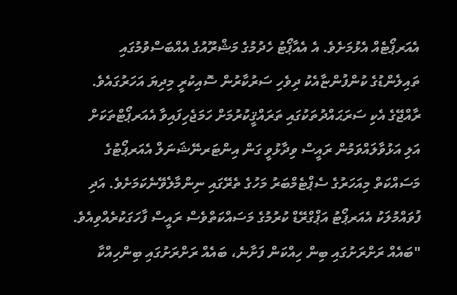އެއަރޕޯޓެއް އެޅުމަށެވެ. އެ އެއާޕޯޓު ހެދުމުގެ މަޝްރޫއުގެ އެއްބަސްވުމުގައި ތައިލެންޑުގެ ކުންފުންޏާއެކު ދިވެހި ސަރުކާރުން ސޮއިކުރީ މިދިޔަ އަހަރުގައެވެ.
ރާއްޖޭގެ އެކި ސަރަޙައްދުތަކުގައި ތަރައްޤީކުރުމަށް ހަމަޖެހިފައިވާ އެއަރޕޯޓްތަކަށް އަލި އަޅުވާލައްވަމުން ރައީސް ވިދާޅުވީ ގަން އިންޓަރނޭޝަނަލް އެއަރޕޯޓުގެ މަސައްކަތް މިއަހަރުގެ ސެޕްޓެމްބަރު މަހުގެ ތެރޭގައި ނިންމާލެވޭނެކަމަށެވެ. އަދި ފުވައްމުލަކު އެއަރޕޯޓު އަޕްގްރޭޑް ކުރުމުގެ މަސައްކަތްވެސް ރައީސް ފާހަގަކުރެއްވިއެވެ.
"ބައެއް ރަށްރަށުގައި ބިން ހިއްކަން ފަށާނެ، ބައެއް ރަށްރަށުގައި ބިންހިއްކާ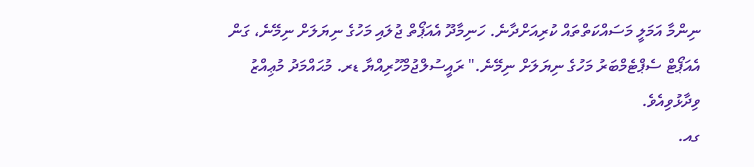ނިންމާ އަމަލީ މަސައްކަތްތައް ކުރިއަށްދާނެ. ހަނިމާދޫ އެއަޕޯތް ޖުލައި މަހުގެ ނިޔަލަށް ނިމޭނެ، ގަން އެއަޕޯޓް ސެޕްޓެމްބަރު މަހުގެ ނިޔަލަށް ނިމޭނެ." ރައީސުލްޖުމްހޫރިއްޔާ ޑރ. މުޙައްމަދު މުޢިއްޒު ވިދާޅުވިއެވެ.
ގއ.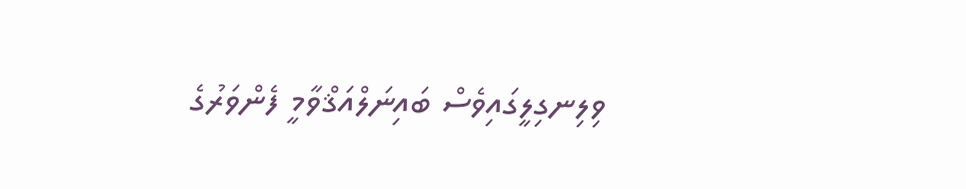ވިލިނގިލީގައިވެސް ބައިނަލްއަޤްވާމީ ފެންވަރުގެ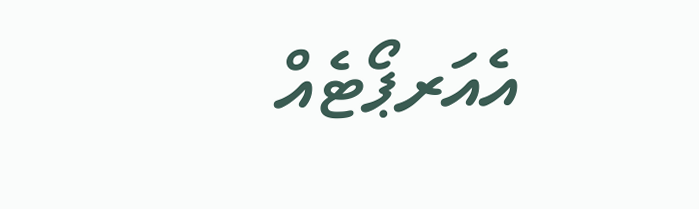އެއަރޕޯޓެއް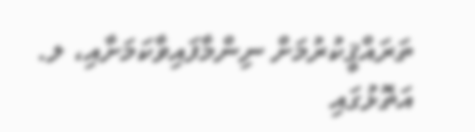ތަރައްޤީކުރުމަށް ނިންމާފައިވާކަމަށާއި، ލ. އަތޮޅުގައި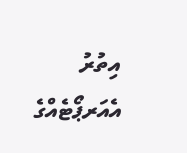އިތުރު އެއަރޕޯޓެއްގެ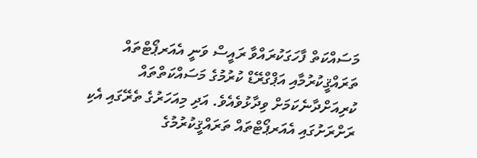މަސައްކަތް ފާހަގަކުރައްވާ ރައީސް ވަނީ އެއަރޕޯޓްތައް ތަރައްޤީކުރުމާއި އަޕްގްރޭޑް ކުރުމުގެ މަސައްކަތްތައް ކުރިއަށްދާނެކަމަށް ވިދާޅުވެއެވެ. އަދި މިއަހަރުގެ ތެރޭގައި އެކި ރަށްރަށުގައި އެއަރޕޯޓްތައް ތަރައްޤީކުރުމުގެ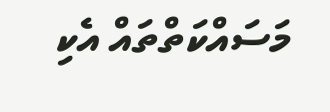މަސައްކަތްތައް އެކި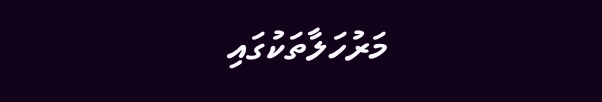މަރުހަލާތަކުގައި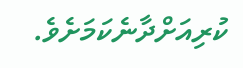ކުރިއަށްދާނެކަމަށެވެ.